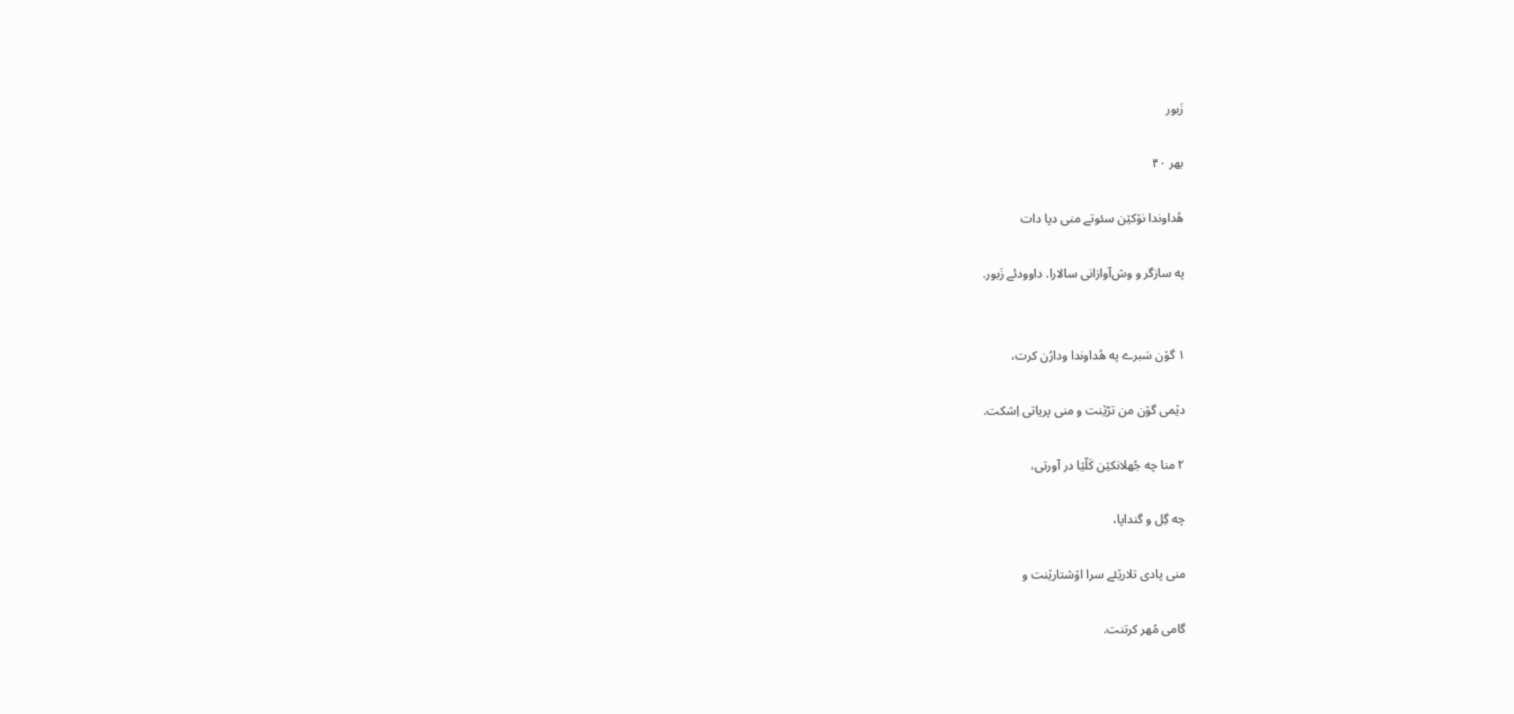زَبور

بهر ۴۰

هُداوندا نۆکێن سئوتے منی دپا دات

په سازگر و وش‌آوازانی سالارا. داوودئے زَبور.


۱ گۆن سَبرے په هُداوندا ودارُن کرت،

دێمی گۆن من ترّێنت و منی پریاتی اِشکت.

۲ منا چه جُهلانکێن کَلّێا در آورتی،

چه گِل و گنداپا،

منی پادی تلارێئے سرا اۆشتارێنت و

گامی مُهر کرتنت.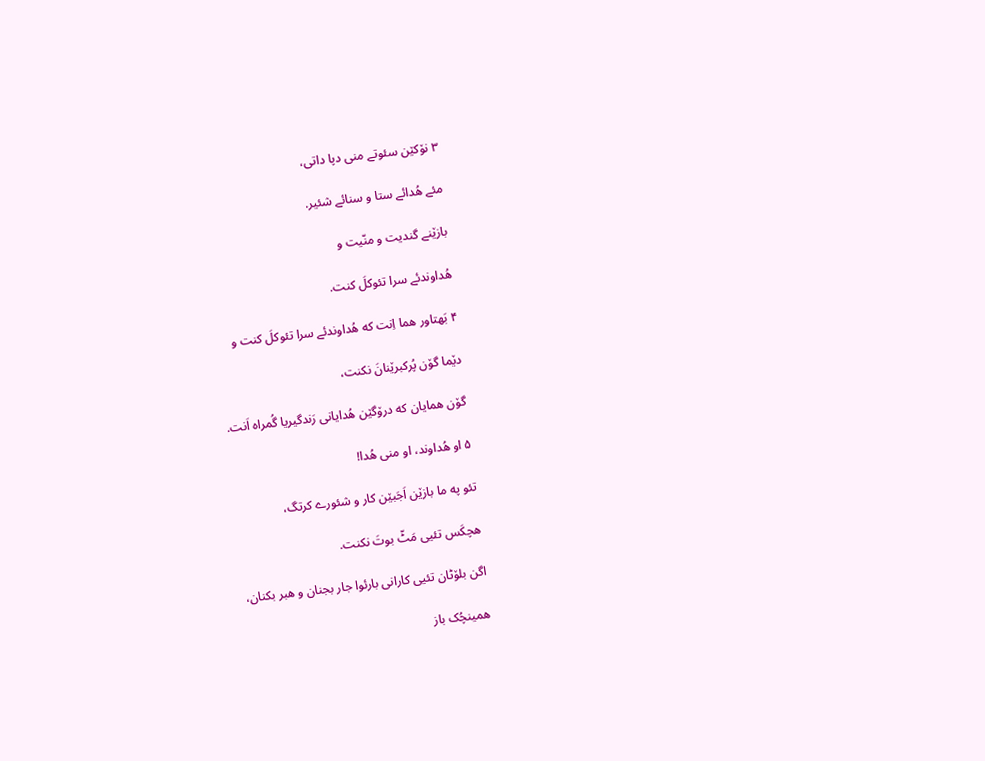۳ نۆکێن سئوتے منی دپا داتی،

مئے هُدائے ستا و سنائے شئیر.

بازێنے گندیت و منّیت و

هُداوندئے سرا تئوکلَ کنت.

۴ بَهتاور هما اِنت که هُداوندئے سرا تئوکلَ کنت و

دێما گۆن پُرکبرێنانَ نکنت،

گۆن همایان که درۆگێن هُدایانی رَندگیریا گُمراه اَنت.

۵ او هُداوند، او منی هُدا!

تئو په ما بازێن اَجَبێن کار و شئورے کرتگ،

هچکَس تئیی مَٹّ بوتَ نکنت.

اگن بلۆٹان تئیی کارانی بارئوا جار بجنان و هبر بکنان،

همینچُک باز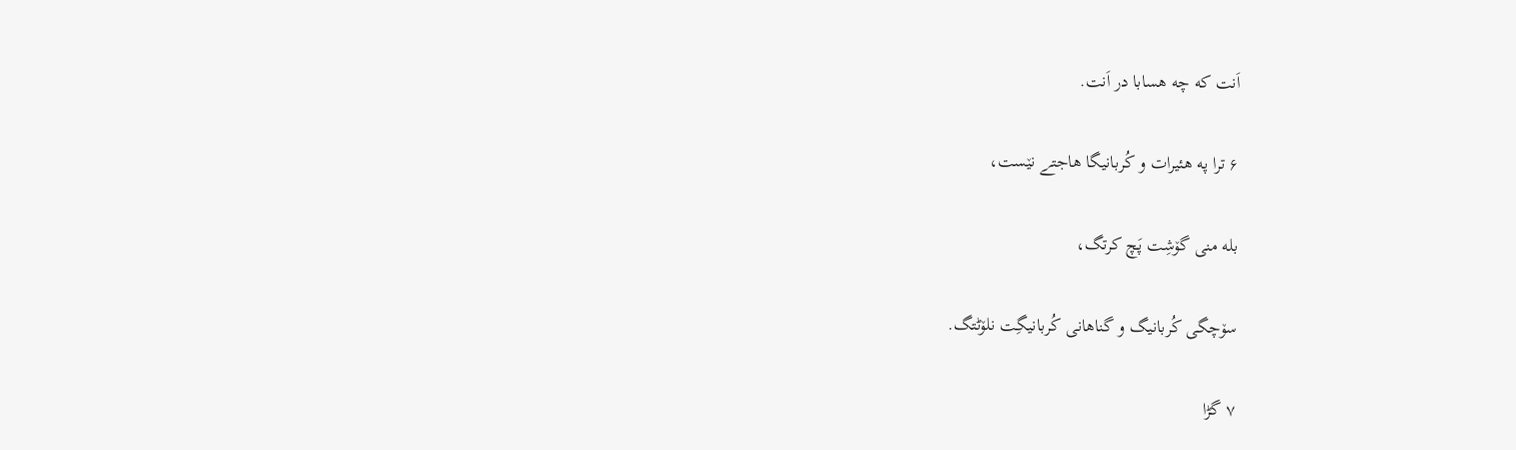اَنت که چه هسابا در اَنت.

۶ ترا په هئیرات و کُربانیگا هاجتے نێست،

بله منی گۆشِت پَچ کرتگ،

سۆچگی کُربانیگ و گناهانی کُربانیگِت نلۆٹتگ.

۷ گڑا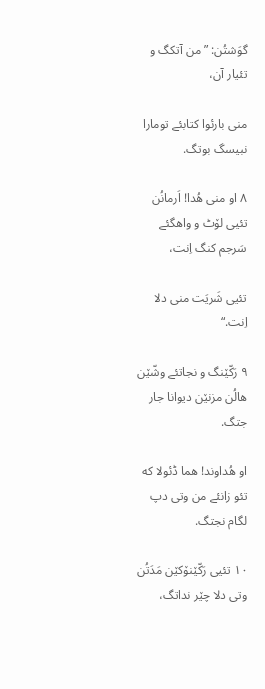گوَشتُن: ”من آتکگ و تئیار آن،

منی بارئوا کتابئے تومارا نبیسگ بوتگ.

۸ او منی هُدا! اَرمانُن تئیی لۆٹ و واهگئے سَرجم کنگ اِنت،

تئیی شَریَت منی دلا اِنت.“

۹ رَکّێنگ و نجاتئے وشّێن هالُن مزنێن دیوانا جار جتگ.

او هُداوند! هما ڈئولا که تئو زانئے من وتی دپ لگام نجتگ.

۱۰ تئیی رَکّێنۆکێن مَدَتُن وتی دلا چێر نداتگ،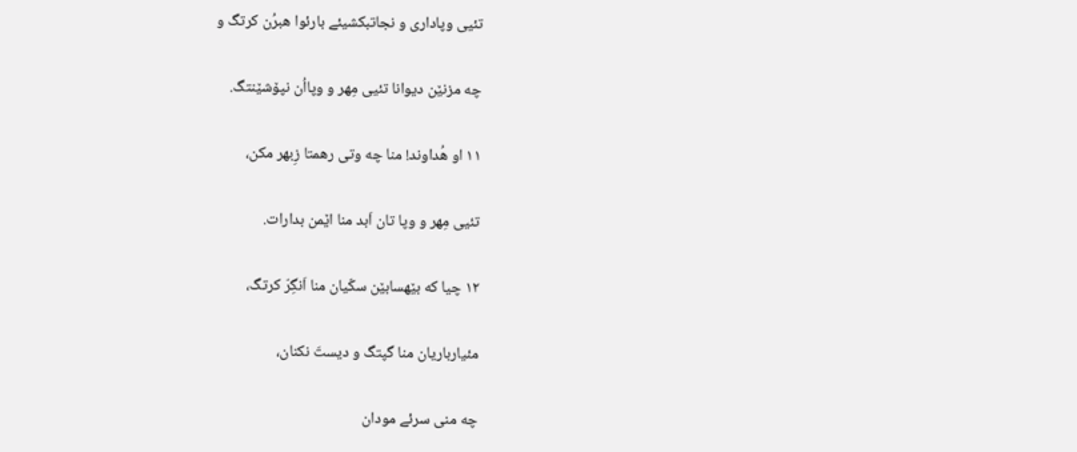تئیی وپاداری و نجاتبکشیئے بارئوا هبرُن کرتگ و

چه مزنێن دیوانا تئیی مِهر و وپااُن نپۆشێنتگ.

۱۱ او هُداوند! منا چه وتی رهمتا زِبهر مکن،

تئیی مِهر و وپا تان اَبد منا اێمن بدارات.

۱۲ چیا که بێهسابێن سکّیان منا اَنگِرّ کرتگ،

مئیارباریان منا گپتگ و دیستَ نکنان،

چه منی سرئے مودان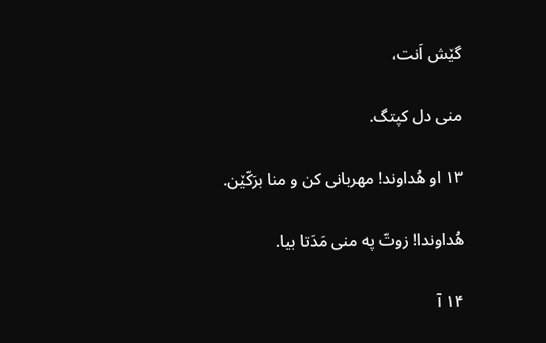گێش اَنت،

منی دل کپتگ.

۱۳ او هُداوند! مهربانی کن و منا برَکّێن.

هُداوندا! زوتّ په منی مَدَتا بیا.

۱۴ آ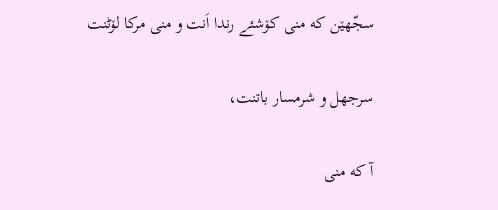سجّهێن که منی کۆشئے رندا اَنت و منی مرکا لۆٹنت

سرجهل و شرمسار باتنت،

آ که منی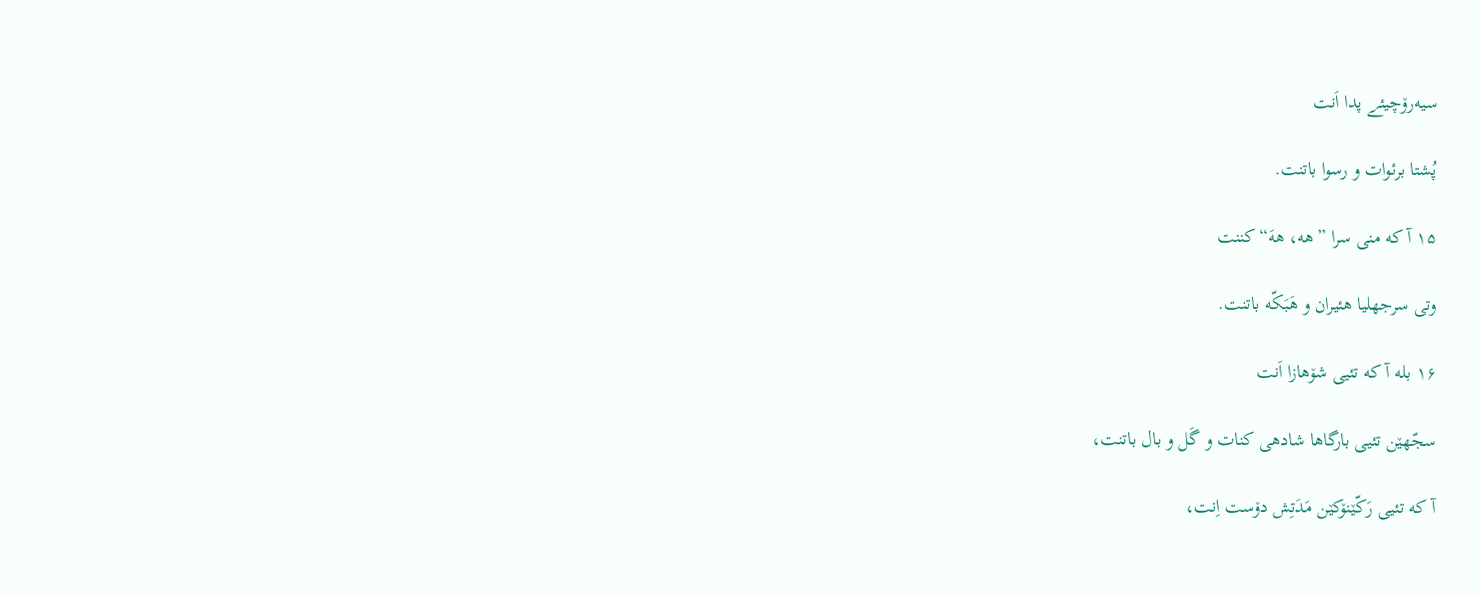سیه‌رۆچیئے پدا اَنت

پُشتا برئوات و رسوا باتنت.

۱۵ آ که منی سرا ”هه، ههَ“کننت

وتی سرجهلیا هئیران و هَبَکّه باتنت.

۱۶ بله آ که تئیی شۆهازا اَنت

سجّهێن تئیی بارگاها شادهی کنات و گَل و بال باتنت،

آ که تئیی رَکّێنۆکێن مَدَتِش دۆست اِنت،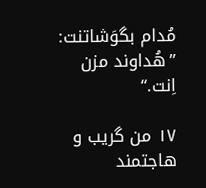مُدام بگوَشاتنت: ”هُداوند مزن اِنت.“

۱۷ من گریب و هاجتمند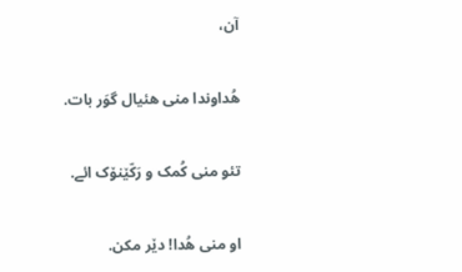آن،

هُداوندا منی هئیال گوَر بات.

تئو منی کُمک و رَکّێنۆک ائے.

او منی هُدا! دێر مکن.